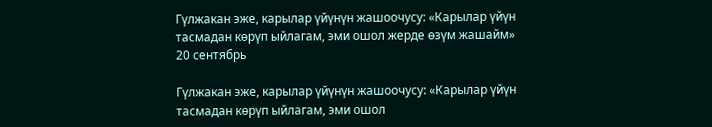Гүлжакан эже, карылар үйүнүн жашоочусу: «Карылар үйүн тасмадан көрүп ыйлагам, эми ошол жерде өзүм жашайм»
20 сентябрь

Гүлжакан эже, карылар үйүнүн жашоочусу: «Карылар үйүн тасмадан көрүп ыйлагам, эми ошол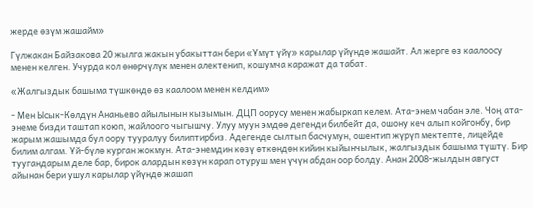жерде өзүм жашайм»

Гүлжакан Байзакова 20 жылга жакын убакыттан бери «Үмүт үйү» карылар үйүндө жашайт. Ал жерге өз каалоосу менен келген. Учурда кол өнөрчүлүк менен алектенип, кошумча каражат да табат.

«Жалгыздык башыма түшкөндө өз каалоом менен келдим»

- Мен Ысык-Көлдүн Ананьево айылынын кызымын. ДЦП оорусу менен жабыркап келем. Ата-энем чабан эле. Чоң ата-энеме бизди таштап коюп, жайлоого чыгышчу. Улуу муун эмдөө дегенди билбейт да, ошону кеч алып койгонбу, бир жарым жашымда бул оору тууралуу билиптирбиз. Адегенде сылтып басчумун, ошентип жүрүп мектепте, лицейде билим алгам. Үй-бүлө курган жокмун. Ата-энемдин көзү өткөндөн кийин кыйынчылык, жалгыздык башыма түштү. Бир туугандарым деле бар, бирок алардын көзүн карап отуруш мен үчүн абдан оор болду. Анан 2008-жылдын август айынан бери ушул карылар үйүндө жашап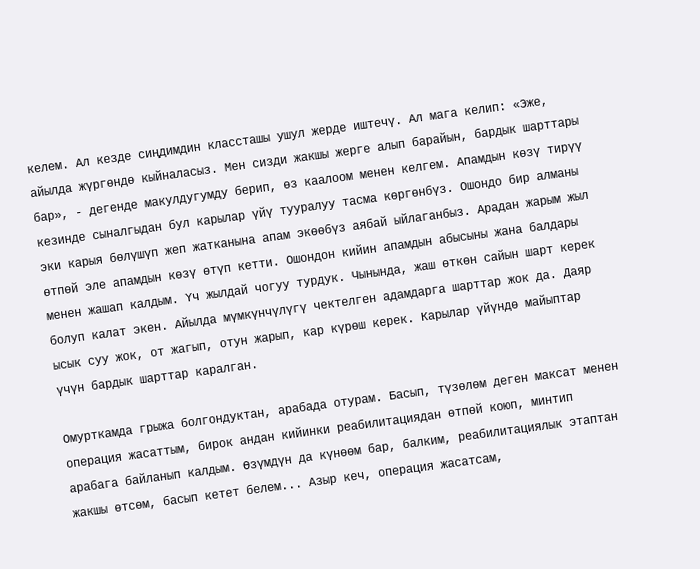келем. Ал кезде сиңдимдин классташы ушул жерде иштечү. Ал мага келип: «Эже, айылда жүргөндө кыйналасыз. Мен сизди жакшы жерге алып барайын, бардык шарттары бар», - дегенде макулдугумду берип, өз каалоом менен келгем. Апамдын көзү тирүү кезинде сыналгыдан бул карылар үйү тууралуу тасма көргөнбүз. Ошондо бир алманы эки карыя бөлүшүп жеп жатканына апам экөөбүз аябай ыйлаганбыз. Арадан жарым жыл өтпөй эле апамдын көзү өтүп кетти. Ошондон кийин апамдын абысыны жана балдары менен жашап калдым. Үч жылдай чогуу турдук. Чынында, жаш өткөн сайын шарт керек болуп калат экен. Айылда мүмкүнчүлүгү чектелген адамдарга шарттар жок да. Даяр ысык суу жок, от жагып, отун жарып, кар күрөш керек. Карылар үйүндө майыптар үчүн бардык шарттар каралган.

Омурткамда грыжа болгондуктан, арабада отурам. Басып, түзөлөм деген максат менен операция жасаттым, бирок андан кийинки реабилитациядан өтпөй коюп, минтип арабага байланып калдым. Өзүмдүн да күнөөм бар, балким, реабилитациялык этаптан жакшы өтсөм, басып кетет белем... Азыр кеч, операция жасатсам,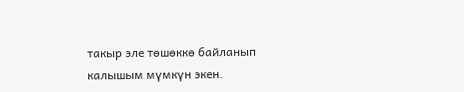такыр эле төшөккө байланып калышым мүмкүн экен.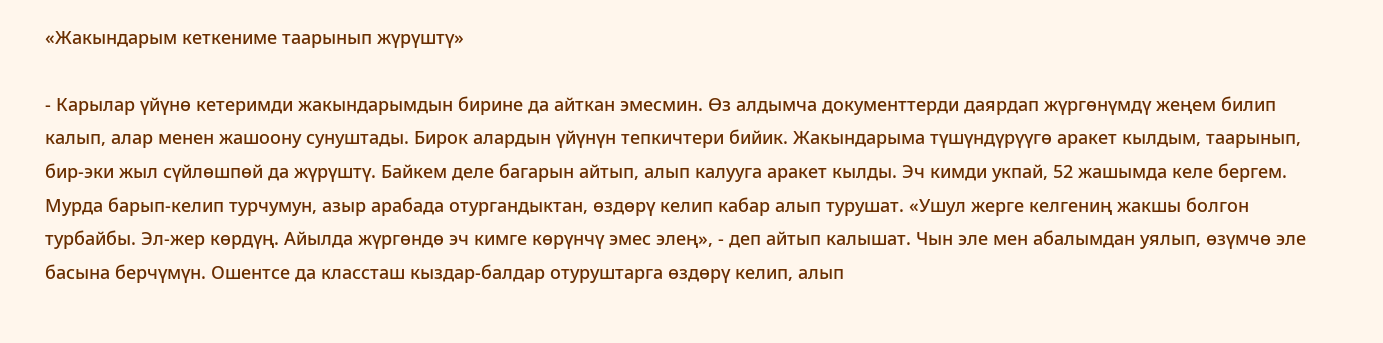«Жакындарым кеткениме таарынып жүрүштү»

- Карылар үйүнө кетеримди жакындарымдын бирине да айткан эмесмин. Өз алдымча документтерди даярдап жүргөнүмдү жеңем билип калып, алар менен жашоону сунуштады. Бирок алардын үйүнүн тепкичтери бийик. Жакындарыма түшүндүрүүгө аракет кылдым, таарынып, бир-эки жыл сүйлөшпөй да жүрүштү. Байкем деле багарын айтып, алып калууга аракет кылды. Эч кимди укпай, 52 жашымда келе бергем. Мурда барып-келип турчумун, азыр арабада отургандыктан, өздөрү келип кабар алып турушат. «Ушул жерге келгениң жакшы болгон турбайбы. Эл-жер көрдүң. Айылда жүргөндө эч кимге көрүнчү эмес элең», - деп айтып калышат. Чын эле мен абалымдан уялып, өзүмчө эле басына берчүмүн. Ошентсе да классташ кыздар-балдар отуруштарга өздөрү келип, алып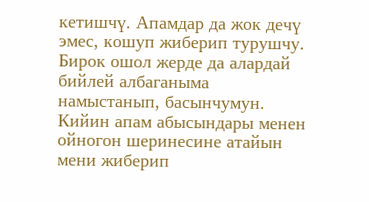кетишчү. Апамдар да жок дечү эмес, кошуп жиберип турушчу. Бирок ошол жерде да алардай бийлей албаганыма намыстанып, басынчумун. Кийин апам абысындары менен ойногон шеринесине атайын мени жиберип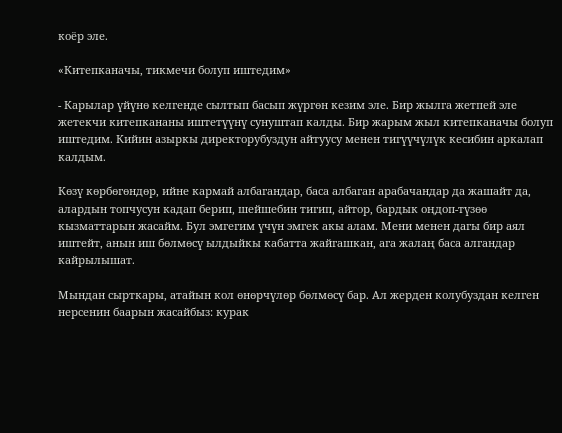коёр эле.

«Китепканачы, тикмечи болуп иштедим»

- Карылар үйүнө келгенде сылтып басып жүргөн кезим эле. Бир жылга жетпей эле жетекчи китепкананы иштетүүнү сунуштап калды. Бир жарым жыл китепканачы болуп иштедим. Кийин азыркы директорубуздун айтуусу менен тигүүчүлүк кесибин аркалап калдым.

Көзү көрбөгөндөр, ийне кармай албагандар, баса албаган арабачандар да жашайт да, алардын топчусун кадап берип, шейшебин тигип, айтор, бардык оңдоп-түзөө кызматтарын жасайм. Бул эмгегим үчүн эмгек акы алам. Мени менен дагы бир аял иштейт, анын иш бөлмөсү ылдыйкы кабатта жайгашкан, ага жалаң баса алгандар кайрылышат.

Мындан сырткары, атайын кол өнөрчүлөр бөлмөсү бар. Ал жерден колубуздан келген нерсенин баарын жасайбыз: курак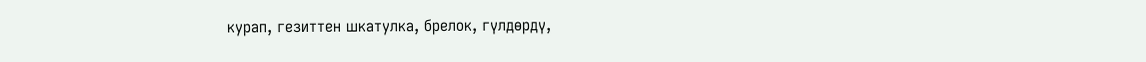курап, гезиттен шкатулка, брелок, гүлдөрдү,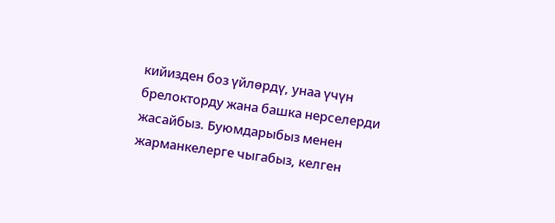кийизден боз үйлөрдү, унаа үчүн брелокторду жана башка нерселерди жасайбыз. Буюмдарыбыз менен жарманкелерге чыгабыз, келген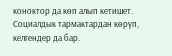коноктор да көп алып кетишет. Социалдык тармактардан көрүп, келгендер да бар.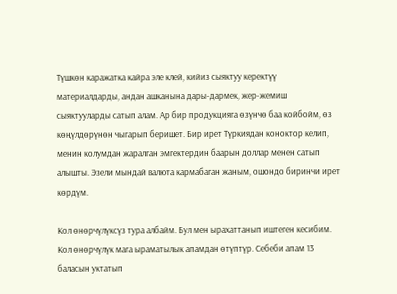Түшкөн каражатка кайра эле клей, кийиз сыяктуу керектүү материалдарды, андан ашканына дары-дармек, жер-жемиш сыяктууларды сатып алам. Ар бир продукцияга өзүнчө баа койбойм, өз көңүлдөрүнөн чыгарып беришет. Бир ирет Түркиядан коноктор келип, менин колумдан жаралган эмгектердин баарын доллар менен сатып алышты. Эзели мындай валюта кармабаган жаным, ошондо биринчи ирет көрдүм.

Кол өнөрчүлүксүз тура албайм. Бул мен ырахаттанып иштеген кесибим. Кол өнөрчүлүк мага ыраматылык апамдан өтүптүр. Себеби апам 13 баласын уктатып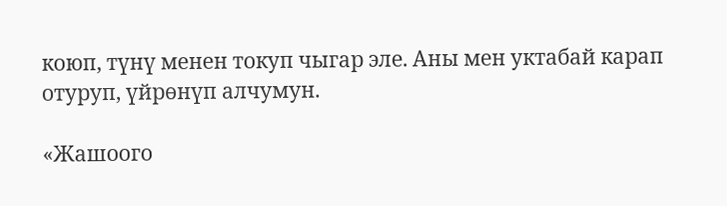коюп, түнү менен токуп чыгар эле. Аны мен уктабай карап отуруп, үйрөнүп алчумун.

«Жашоого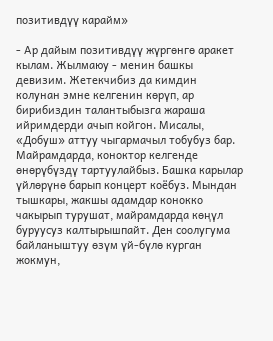позитивдүү карайм»

- Ар дайым позитивдүү жүргөнгө аракет кылам. Жылмаюу - менин башкы девизим. Жетекчибиз да кимдин колунан эмне келгенин көрүп, ар бирибиздин талантыбызга жараша ийримдерди ачып койгон. Мисалы, «Добуш» аттуу чыгармачыл тобубуз бар. Майрамдарда, коноктор келгенде өнөрүбүздү тартуулайбыз. Башка карылар үйлөрүнө барып концерт коёбуз. Мындан тышкары, жакшы адамдар конокко чакырып турушат, майрамдарда көңүл буруусуз калтырышпайт. Ден соолугума байланыштуу өзүм үй-бүлө курган жокмун,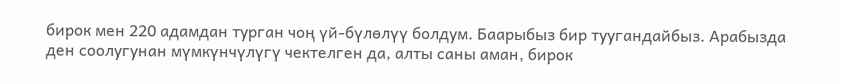бирок мен 220 адамдан турган чоң үй-бүлөлүү болдум. Баарыбыз бир туугандайбыз. Арабызда ден соолугунан мүмкүнчүлүгү чектелген да, алты саны аман, бирок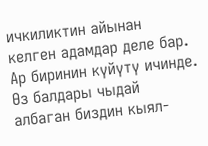ичкиликтин айынан келген адамдар деле бар. Ар биринин күйүтү ичинде. Өз балдары чыдай албаган биздин кыял-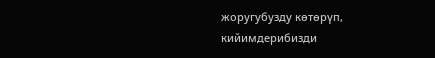жоругубузду көтөрүп, кийимдерибизди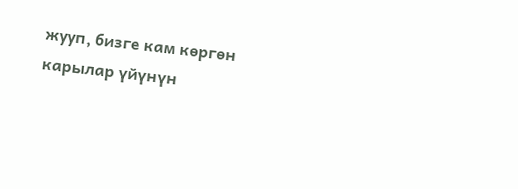жууп, бизге кам көргөн карылар үйүнүн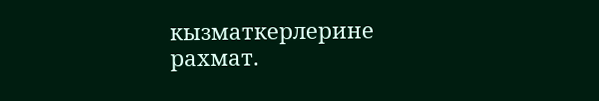кызматкерлерине рахмат.